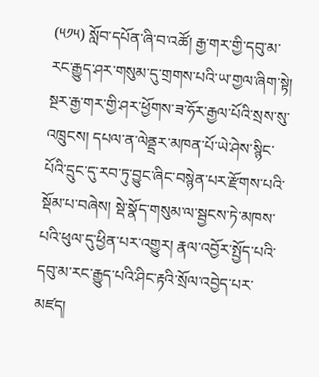(༥༡༥) སློབ་དཔོན་ཞི་བ་འཚོ། རྒྱ་གར་གྱི་དབུ་མ་རང་རྒྱུད་ཤར་གསུམ་དུ་གྲགས་པའི་ཡ་གྱལ་ཞིག་སྟེ། སྔར་རྒྱ་གར་གྱི་ཤར་ཕྱོགས་ཟ་ཧོར་རྒྱལ་པོའི་སྲས་སུ་འཁྲུངས། དཔལ་ན་ལེནྡྲར་མཁན་པོ་ཡེ་ཤེས་སྙིང་པོའི་དྲུང་དུ་རབ་ཏུ་བྱུང་ཞིང་བསྙེན་པར་རྫོགས་པའི་སྡོམ་པ་བཞེས། སྡེ་སྣོད་གསུམ་ལ་སྦྱངས་ཏེ་མཁས་པའི་ཕུལ་དུ་ཕྱིན་པར་འགྱུར། རྣལ་འབྱོར་སྤྱོད་པའི་དབུ་མ་རང་རྒྱུད་པའི་ཤིང་རྟའི་སྲོལ་འབྱེད་པར་མཛད།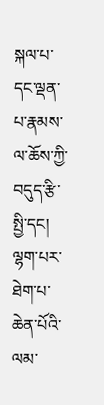སྐལ་པ་དང་ལྡན་པ་རྣམས་ལ་ཆོས་ཀྱི་བདུད་རྩི་སྤྱི་དང། ལྷག་པར་ཐེག་པ་ཆེན་པོའི་ལམ་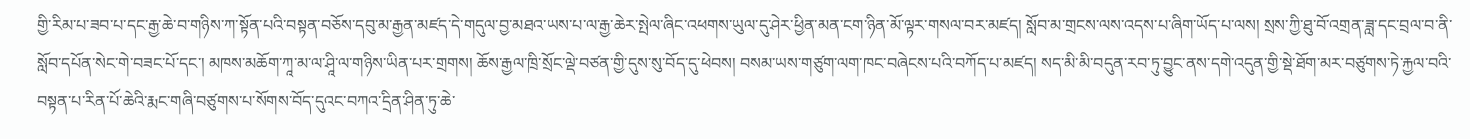གྱི་རིམ་པ་ཟབ་པ་དང་རྒྱ་ཆེ་བ་གཉིས་ཀ་སྟོན་པའི་བསྟན་བཅོས་དབུ་མ་རྒྱན་མཛད་དེ་གདུལ་བྱ་མཐའ་ཡས་པ་ལ་རྒྱ་ཆེར་སྤེལ་ཞིང་འཕགས་ཡུལ་དུ་ཤེར་ཕྱིན་མན་ངག་ཉིན་མོ་ལྟར་གསལ་བར་མཛད། སློབ་མ་གྲངས་ལས་འདས་པ་ཞིག་ཡོད་པ་ལས། སྲས་ཀྱི་ཐུ་བོ་འགྲན་ཟླ་དང་བྲལ་བ་ནི་སློབ་དཔོན་སེང་གེ་བཟང་པོ་དང་། མཁས་མཆོག་ཀཱ་མ་ལ་ཤཱི་ལ་གཉིས་ཡིན་པར་གྲགས། ཆོས་རྒྱལ་ཁྲི་སྲོང་ལྡེ་བཙན་གྱི་དུས་སུ་བོད་དུ་ཕེབས། བསམ་ཡས་གཙུག་ལག་ཁང་བཞེངས་པའི་བཀོད་པ་མཛད། སད་མི་མི་བདུན་རབ་ཏུ་བྱུང་ནས་དགེ་འདུན་གྱི་སྡེ་ཐོག་མར་བཙུགས་ཏེ་རྐྱལ་བའི་བསྟན་པ་རིན་པོ་ཆེའི་རྨང་གཞི་བཙུགས་པ་སོགས་བོད་དུའང་བཀའ་དྲིན་ཤིན་ཏུ་ཆེ་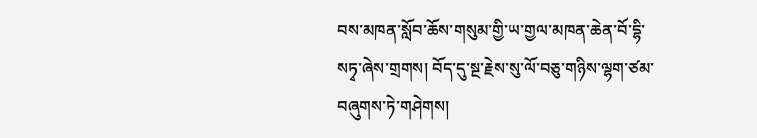བས་མཁན་སློབ་ཆོས་གསུམ་གྱི་ཡ་གྱལ་མཁན་ཆེན་བོ་དྷི་སཏྭ་ཞེས་གྲགས། བོད་དུ་སྔ་རྗེས་སུ་ལོ་བཅུ་གཉིས་ལྷག་ཙམ་བཞུགས་ཏེ་གཤེགས།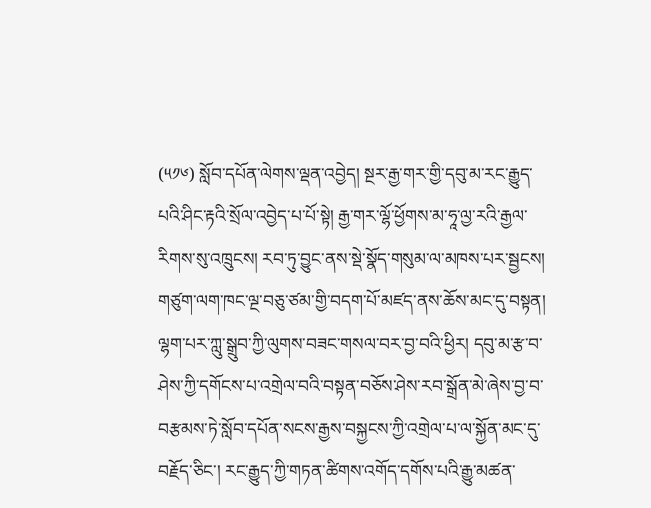(༥༡༦) སློབ་དཔོན་ལེགས་ལྡན་འབྱེད། སྔར་རྒྱ་གར་གྱི་དབུ་མ་རང་རྒྱུད་པའི་ཤིང་རྟའི་སྲོལ་འབྱེད་པ་པོ་སྟེ། རྒྱ་གར་ལྷོ་ཕྱོགས་མ་ཧཱ་ལྱ་རའི་རྒྱལ་རིགས་སུ་འཁྲུངས། རབ་ཏུ་བྱུང་ནས་སྡེ་སྣོད་གསུམ་ལ་མཁས་པར་སྦྱངས། གཙུག་ལག་ཁང་ལྔ་བཅུ་ཙམ་གྱི་བདག་པོ་མཛད་ནས་ཆོས་མང་དུ་བསྟན། ལྷག་པར་ཀླུ་སྒྲུབ་ཀྱི་ལུགས་བཟང་གསལ་བར་བྱ་བའི་ཕྱིར། དབུ་མ་རྩ་བ་ཤེས་ཀྱི་དགོངས་པ་འགྲེལ་བའི་བསྟན་བཅོས་ཤེས་རབ་སྒྲོན་མེ་ཞེས་བྱ་བ་བརྩམས་ཏེ་སློབ་དཔོན་སངས་རྒྱས་བསྐྱངས་ཀྱི་འགྲེལ་པ་ལ་སྐྱོན་མང་དུ་བརྗོད་ཅིང་། རང་རྒྱུད་ཀྱི་གཏན་ཚིགས་འགོད་དགོས་པའི་རྒྱུ་མཚན་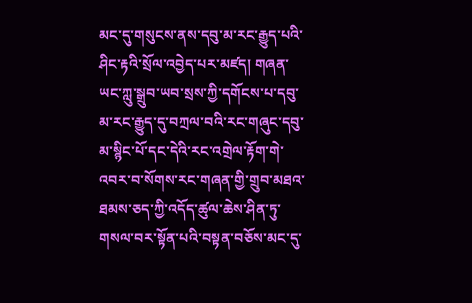མང་དུ་གསུངས་ནས་དབུ་མ་རང་རྒྱུད་པའི་ཤིང་རྟའི་སྲོལ་འབྱེད་པར་མཛད། གཞན་ཡང་ཀླུ་སྒྲུབ་ཡབ་སྲས་ཀྱི་དགོངས་པ་དབུ་མ་རང་རྒྱུད་དུ་བཀྲལ་བའི་རང་གཞུང་དབུ་མ་སྙིང་པོ་དང་དེའི་རང་འགྲེལ་རྟོག་གེ་འབར་བ་སོགས་རང་གཞན་གྱི་གྲུབ་མཐའ་ཐམས་ཅད་ཀྱི་འདོད་ཚུལ་ཆེས་ཤིན་ཏུ་གསལ་བར་སྟོན་པའི་བསྟན་བཅོས་མང་དུ་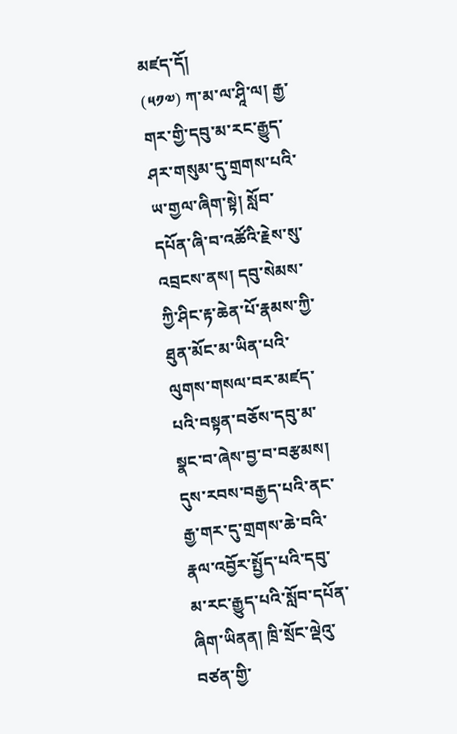མཛད་དོ།
(༥༡༧) ཀ་མ་ལ་ཤཱི་ལ། རྒྱ་གར་གྱི་དབུ་མ་རང་རྒྱུད་ཤར་གསུམ་དུ་གྲགས་པའི་ཡ་གྱལ་ཞིག་སྟེ། སློབ་དཔོན་ཞི་བ་འཚོའི་རྗེས་སུ་འབྲངས་ནས། དབུ་སེམས་ཀྱི་ཤིང་རྟ་ཆེན་པོ་རྣམས་ཀྱི་ཐུན་མོང་མ་ཡིན་པའི་ལུགས་གསལ་བར་མཛད་པའི་བསྟན་བཅོས་དབུ་མ་སྣང་བ་ཞེས་བྱ་བ་བརྩམས། དུས་རབས་བརྒྱད་པའི་ནང་རྒྱ་གར་དུ་གྲགས་ཆེ་བའི་རྣལ་འབྱོར་སྤྱོད་པའི་དབུ་མ་རང་རྒྱུད་པའི་སློབ་དཔོན་ཞིག་ཡིནན། ཁྲི་སྲོང་ལྡེའུ་བཙན་གྱི་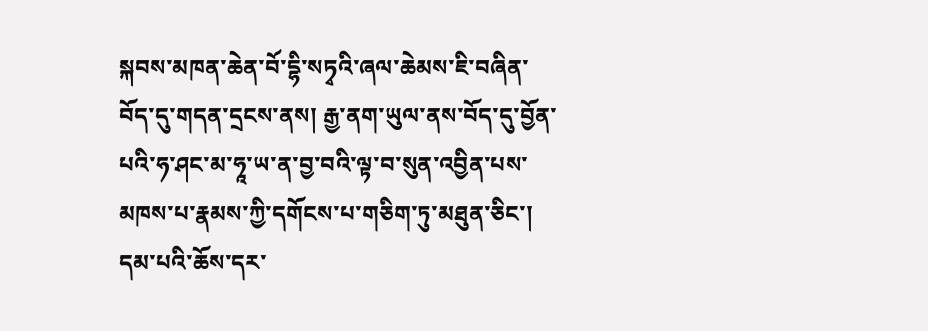སྐབས་མཁན་ཆེན་བོ་དྷི་སཏྭའི་ཞལ་ཆེམས་ཇི་བཞིན་བོད་དུ་གདན་དྲངས་ནས། རྒྱ་ནག་ཡུལ་ནས་བོད་དུ་བྱོན་པའི་ཧ་ཤང་མ་ཧཱ་ཡ་ན་བྱ་བའི་ལྟ་བ་སུན་འབྱིན་པས་མཁས་པ་རྣམས་ཀྱི་དགོངས་པ་གཅིག་ཏུ་མཐུན་ཅིང་། དམ་པའི་ཆོས་དཪ་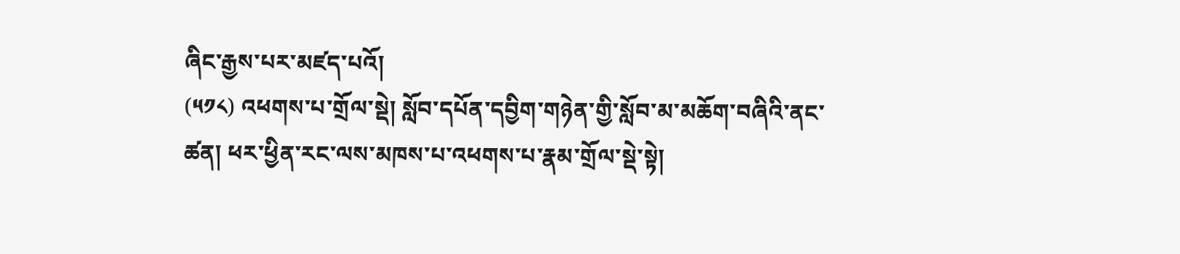ཞིང་རྒྱས་པར་མཛད་པའོ།
(༥༡༨) འཕགས་པ་གྲོལ་སྡེ། སློབ་དཔོན་དབྱིག་གཉེན་གྱི་སློབ་མ་མཆོག་བཞིའི་ནང་ཚན། ཕར་ཕྱིན་རང་ལས་མཁས་པ་འཕགས་པ་རྣམ་གྲོལ་སྡེ་སྟེ།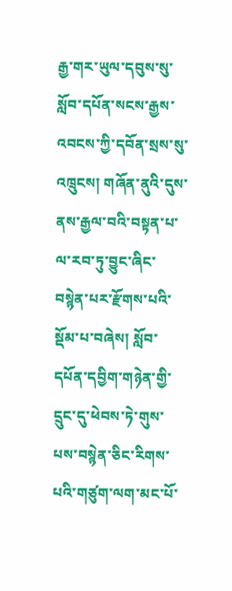རྒྱ་གར་ཡུལ་དབུས་སུ་སློབ་དཔོན་སངས་རྒྱས་འབངས་ཀྱི་དབོན་སྲས་སུ་འཁྲུངས། གཞོན་ནུའི་དུས་ནས་རྒྱལ་བའི་བསྟན་པ་ལ་རབ་ཏུ་བྱུང་ཞིང་བསྙེན་པར་རྫོགས་པའི་སྡོམ་པ་བཞེས། སློབ་དཔོན་དབྱིག་གཉེན་གྱི་དྲུང་དུ་ཕེབས་ཏེ་གུས་པས་བསྙེན་ཅིང་རིགས་པའི་གཙུག་ལག་མང་པོ་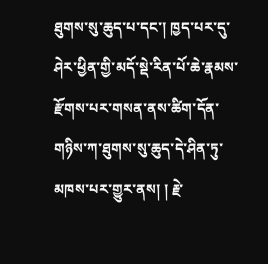ཐུགས་སུ་ཆུད་པ་དང་། ཁྱད་པར་དུ་ཤེར་ཕྱིན་གྱི་མདོ་སྡེ་རིན་པོ་ཆེ་རྣམས་རྫོགས་པར་གསན་ནས་ཚིག་དོན་གཉིས་ཀ་ཐུགས་སུ་ཆུད་དེ་ཤིན་ཏུ་མཁས་པར་གྱུར་ནས། ། རྗེ་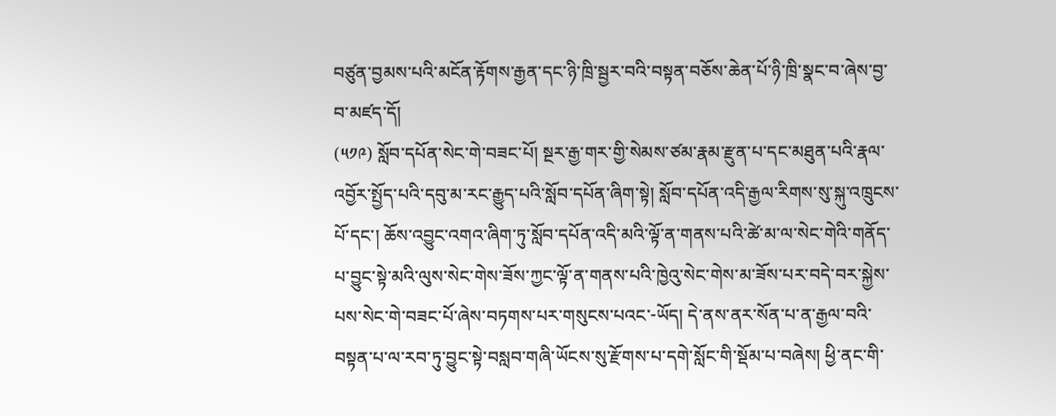བཙུན་བྱམས་པའི་མངོན་རྟོགས་རྒྱན་དང་ཉི་ཁྲི་སྦྱར་བའི་བསྟན་བཅོས་ཆེན་པོ་ཉི་ཁྲི་སྣང་བ་ཞེས་བྱ་བ་མཛད་དོ།
(༥༡༩) སློབ་དཔོན་སེང་གེ་བཟང་པོ། སྔར་རྒྱ་གར་གྱི་སེམས་ཙམ་རྣམ་རྫུན་པ་དང་མཐུན་པའི་རྣལ་འབྱོར་སྤྱོད་པའི་དབུ་མ་རང་རྒྱུད་པའི་སློབ་དཔོན་ཞིག་སྟེ། སློབ་དཔོན་འདི་རྒྱལ་རིགས་སུ་སྐུ་འཁྲུངས་པོ་དང་། ཆོས་འབྱུང་འགའ་ཞིག་ཏུ་སློབ་དཔོན་འདི་མའི་ལྟོ་ན་གནས་པའི་ཚེ་མ་ལ་སེང་གེའི་གནོད་པ་བྱུང་སྟེ་མའི་ལུས་སེང་གེས་ཟོས་ཀྱང་ལྟོ་ན་གནས་པའི་ཁྱེའུ་སེང་གེས་མ་ཟོས་པར་བདེ་བར་སྐྱེས་པས་སེང་གེ་བཟང་པོ་ཞེས་བཏགས་པར་གསུངས་པའང་-ཡོད། དེ་ནས་ནར་སོན་པ་ན་རྒྱལ་བའི་བསྟན་པ་ལ་རབ་ཏུ་བྱུང་སྟེ་བསླབ་གཞི་ཡོངས་སུ་རྫོགས་པ་དགེ་སློང་གི་སྡོམ་པ་བཞེས། ཕྱི་ནང་གི་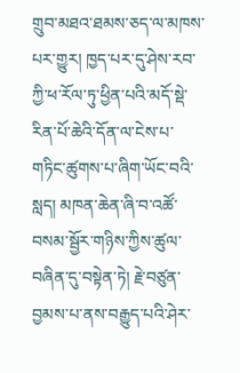གྲུབ་མཐའ་ཐམས་ཅད་ལ་མཁས་པར་གྱུར། ཁྱད་པར་དུ་ཤེས་རབ་ཀྱི་ཕ་རོལ་ཏུ་ཕྱིན་པའི་མདོ་སྡེ་རིན་པོ་ཆེའི་དོན་ལ་ངེས་པ་གཏིང་ཚུགས་པ་ཞིག་ཡོང་བའི་སླད། མཁན་ཆེན་ཞི་བ་འཚོ་བསམ་སྦྱོར་གཉིས་ཀྱིས་ཚུལ་བཞིན་དུ་བསྟེན་ཏེ། རྗེ་བཙུན་བྱམས་པ་ནས་བརྒྱུད་པའི་ཤེར་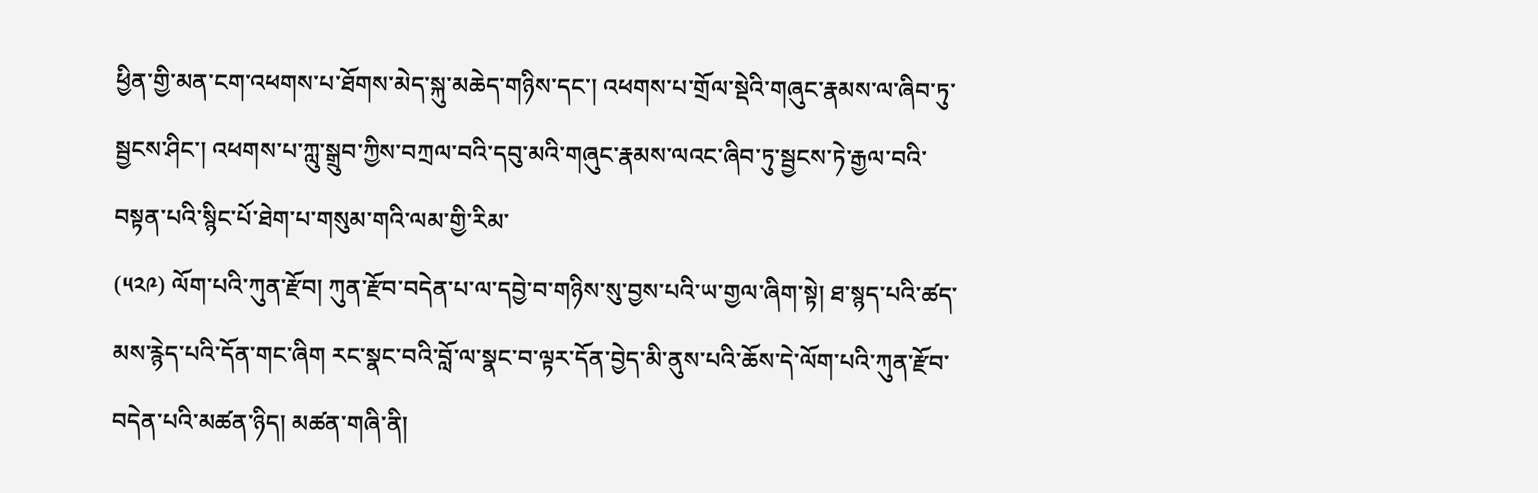ཕྱིན་གྱི་མན་ངག་འཕགས་པ་ཐོགས་མེད་སྐུ་མཆེད་གཉིས་དང་། འཕགས་པ་གྲོལ་སྡེའི་གཞུང་རྣམས་ལ་ཞིབ་ཏུ་སྦྱངས་ཤིང་། འཕགས་པ་ཀླུ་སྒྲུབ་ཀྱིས་བཀྲལ་བའི་དབུ་མའི་གཞུང་རྣམས་ལའང་ཞིབ་ཏུ་སྦྱངས་ཏེ་རྒྱལ་བའི་བསྟན་པའི་སྙིང་པོ་ཐེག་པ་གསུམ་གའི་ལམ་གྱི་རིམ་
(༥༢༩) ལོག་པའི་ཀུན་རྫོབ། ཀུན་རྫོབ་བདེན་པ་ལ་དབྱེ་བ་གཉིས་སུ་བྱས་པའི་ཡ་གྱལ་ཞིག་སྟེ། ཐ་སྙད་པའི་ཚད་མས་རྙེད་པའི་དོན་གང་ཞིག རང་སྣང་བའི་བློ་ལ་སྣང་བ་ལྟར་དོན་བྱེད་མི་ནུས་པའི་ཆོས་དེ་ལོག་པའི་ཀུན་རྫོབ་བདེན་པའི་མཚན་ཉིད། མཚན་གཞི་ནི།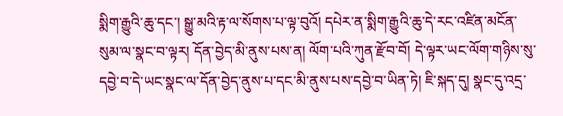སྨིག་རྒྱུའི་ཆུ་དང་། སྒྱུ་མའི་རྟ་ལ་སོགས་པ་ལྟ་བུའོ། དཔེར་ན་སྨིག་རྒྱུའི་ཆུ་དེ་རང་འཛིན་མངོན་སུམ་ལ་སྣང་བ་ལྟར། དོན་བྱེད་མི་ནུས་པས་ན། ལོག་པའི་ཀུན་རྫོབ་བོ། དེ་ལྟར་ཡང་ལོག་གཉིས་སུ་དབྱེ་བ་དེ་ཡང་སྣང་ལ་དོན་བྱེད་ནུས་པ་དང་མི་ནུས་པས་དབྱེ་བ་ཡིན་ཏེ། ཇི་སྐད་དུ། སྣང་དུ་འདྲ་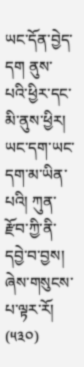ཡང་དོན་བྱེད་དག ནུས་པའི་ཕྱིར་དང་མི་ནུས་ཕྱིར། ཡང་དག་ཡང་དག་མ་ཡིན་པའི། ཀུན་རྫོབ་ཀྱི་ནི་དབྱེ་བ་བྱས། ཞེས་གསུངས་པ་ལྟར་རོ།
(༥༣༠)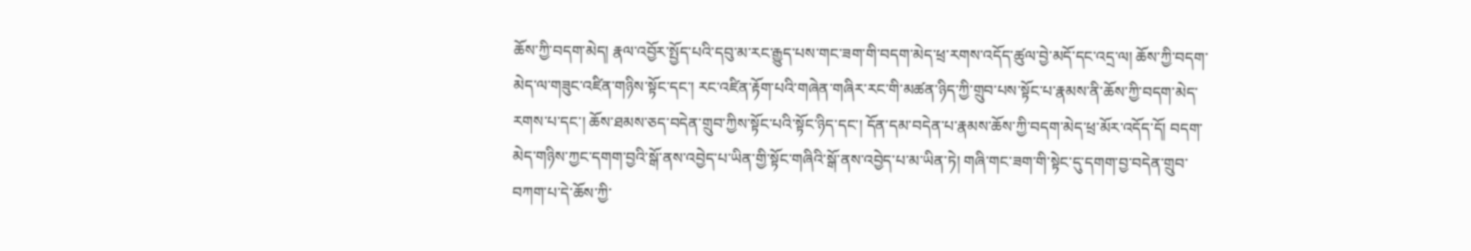ཆོས་ཀྱི་བདག་མེད། རྣལ་འབྱོར་སྤྱོད་པའི་དབུ་མ་རང་རྒྱུད་པས་གང་ཟག་གི་བདག་མེད་ཕྲ་རགས་འདོད་ཚུལ་བྱེ་མདོ་དང་འདྲ་ལ། ཆོས་ཀྱི་བདག་མེད་ལ་གཟུང་འཛིན་གཉིས་སྟོང་དང་། རང་འཛིན་རྟོག་པའི་གཞེན་གཞིར་རང་གི་མཚན་ཉིད་ཀྱི་གྲུབ་པས་སྟོང་པ་རྣམས་ནི་ཆོས་ཀྱི་བདག་མེད་རགས་པ་དང་། ཆོས་ཐམས་ཅད་བདེན་གྲུབ་ཀྱིས་སྟོང་པའི་སྟོང་ཉིད་དང་། དོན་དམ་བདེན་པ་རྣམས་ཆོས་ཀྱི་བདག་མེད་ཕྲ་མོར་འདོད་དོ། བདག་མེད་གཉིས་ཀྱང་དགག་བྱའི་སྒོ་ནས་འབྱེད་པ་ཡིན་གྱི་སྟོང་གཞིའི་སྒོ་ནས་འབྱེད་པ་མ་ཡིན་ཏེ། གཞི་གང་ཟག་གི་སྟེང་དུ་དགག་བྱ་བདེན་གྲུབ་བཀག་པ་དེ་ཆོས་ཀྱི་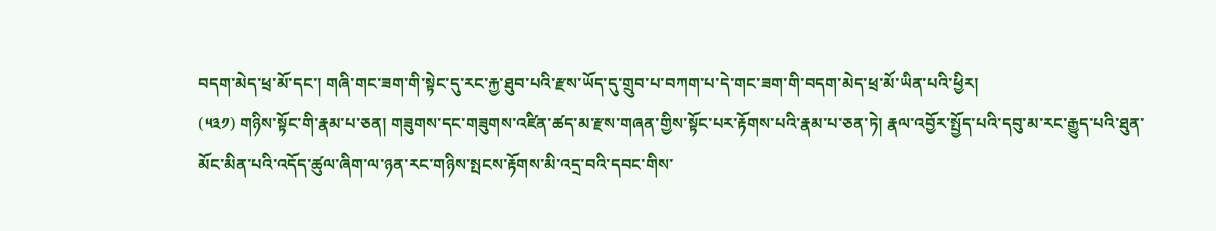བདག་མེད་ཕྲ་མོ་དང་། གཞི་གང་ཟག་གི་སྟེང་དུ་རང་རྐྱ་ཐུབ་པའི་རྫས་ཡོད་དུ་གྲུབ་པ་བཀག་པ་དེ་གང་ཟག་གི་བདག་མེད་ཕྲ་མོ་ཡིན་པའི་ཕྱིར།
(༥༣༡) གཉིས་སྟོང་གི་རྣམ་པ་ཅན། གཟུགས་དང་གཟུགས་འཛིན་ཚད་མ་རྫས་གཞན་གྱིས་སྟོང་པར་རྟོགས་པའི་རྣམ་པ་ཅན་ཏེ། རྣལ་འབྱོར་སྤྱོད་པའི་དབུ་མ་རང་རྒྱུད་པའི་ཐུན་མོང་མིན་པའི་འདོད་ཚུལ་ཞིག་ལ་ཉན་རང་གཉིས་སྤངས་རྟོགས་མི་འདྲ་བའི་དབང་གིས་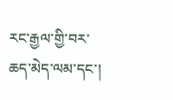རང་རྒྱལ་གྱི་བར་ཆད་མེད་ལམ་དང་།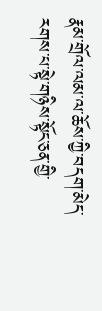རྣམ་གྲོལ་ལམ་ལ་ཆོས་ཀྱི་བདག་མེད་རགས་པ་སྟེ་གཉིས་སྟོང་ཅན་གྱི་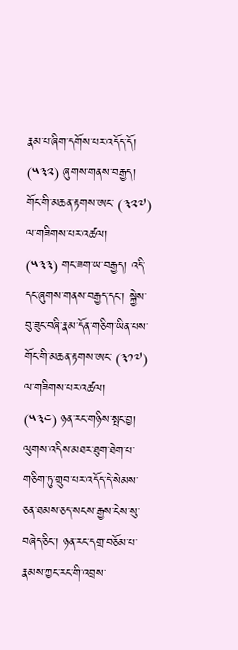རྣམ་པ་ཞིག་དགོས་པར་འདོད་དོ།
(༥༣༢) ཞུགས་གནས་བརྒྱད། གོང་གི་མཆན་རྟགས་ཨང་ (༣༢༧) ལ་གཟིགས་པར་འཚལ།
(༥༣༣) གང་ཟག་ཡ་བརྒྱད། འདི་དང་ཞུགས་གནས་བརྒྱད་དང་། སྐྱེས་བུ་ཟུང་བཞི་རྣམ་དོན་གཅིག་ཡིན་པས་གོང་གི་མཆན་རྟགས་ཨང་ (༣༡༧) ལ་གཟིགས་པར་འཚལ།
(༥༣༤) ཉན་རང་གཉིས་སྤང་བྱ། ལུགས་འདིས་མཐར་ཐུག་ཐེག་པ་གཅིག་ཏུ་གྲུབ་པར་འདོད་དེ་སེམས་ཅན་ཐམས་ཅད་སངས་རྒྱས་ངེས་སུ་བཞེད་ཅིང་། ཉན་རང་དགྲ་བཅོམ་པ་རྣམས་ཀྱང་རང་གི་འབྲས་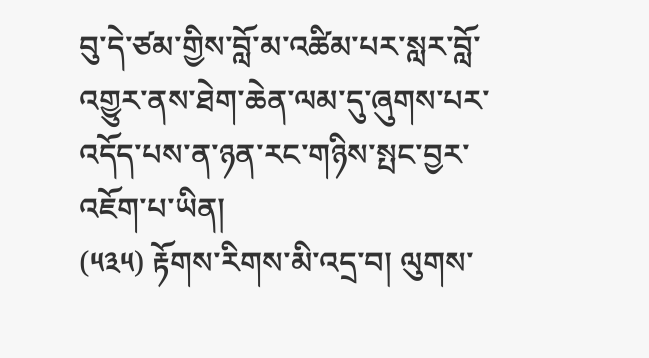བུ་དེ་ཙམ་གྱིས་བློ་མ་འཚིམ་པར་སླར་བློ་འགྱུར་ནས་ཐེག་ཆེན་ལམ་དུ་ཞུགས་པར་འདོད་པས་ན་ཉན་རང་གཉིས་སྤང་བྱར་འཇོག་པ་ཡིན།
(༥༣༥) རྟོགས་རིགས་མི་འདྲ་བ། ལུགས་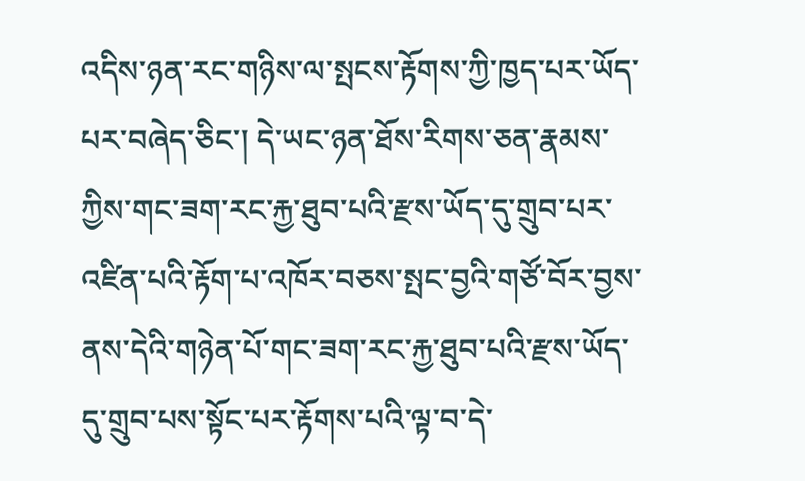འདིས་ཉན་རང་གཉིས་ལ་སྤངས་རྟོགས་ཀྱི་ཁྱད་པར་ཡོད་པར་བཞེད་ཅིང་། དེ་ཡང་ཉན་ཐོས་རིགས་ཅན་རྣམས་ཀྱིས་གང་ཟག་རང་རྐྱ་ཐུབ་པའི་རྫས་ཡོད་དུ་གྲུབ་པར་འཛིན་པའི་རྟོག་པ་འཁོར་བཅས་སྤང་བྱའི་གཙོ་བོར་བྱས་ནས་དེའི་གཉེན་པོ་གང་ཟག་རང་རྐྱ་ཐུབ་པའི་རྫས་ཡོད་དུ་གྲུབ་པས་སྟོང་པར་རྟོགས་པའི་ལྟ་བ་དེ་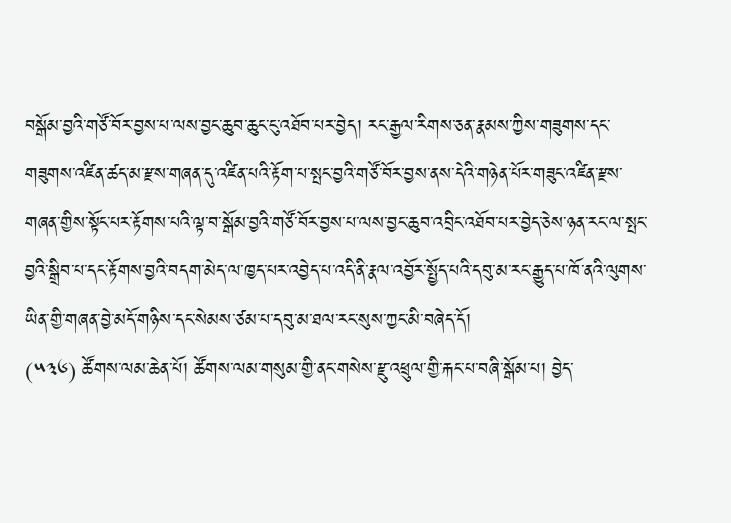བསྒོམ་བྱའི་གཙོ་བོར་བྱས་པ་ལས་བྱང་ཆུབ་ཆུང་ངུ་འཐོབ་པར་བྱེད། རང་རྒྱལ་རིགས་ཅན་རྣམས་ཀྱིས་གཟུགས་དང་གཟུགས་འཛིན་ཚད་མ་རྫས་གཞན་དུ་འཛིན་པའི་རྟོག་པ་སྤང་བྱའི་གཙོ་བོར་བྱས་ནས་དེའི་གཉེན་པོར་གཟུང་འཛིན་རྫས་གཞན་གྱིས་སྟོང་པར་རྟོགས་པའི་ལྟ་བ་སྒོམ་བྱའི་གཙོ་བོར་བྱས་པ་ལས་བྱང་ཆུབ་འབྲིང་འཐོབ་པར་བྱེད་ཅེས་ཉན་རང་ལ་སྤང་བྱའི་སྒྲིབ་པ་དང་རྟོགས་བྱའི་བདག་མེད་ལ་ཁྱད་པར་འབྱེད་པ་འདི་ནི་རྣལ་འབྱོར་སྤྱོད་པའི་དབུ་མ་རང་རྒྱུད་པ་ཁོ་ནའི་ལུགས་ཡིན་གྱི་གཞན་བྱེ་མདོ་གཉིས་དང་སེམས་ཙམ་པ་དབུ་མ་ཐལ་རང་སུས་ཀྱང་མི་བཞེད་དོ།
(༥༣༦) ཚོགས་ལམ་ཆེན་པོ། ཚོགས་ལམ་གསུམ་གྱི་ནང་གསེས་རྫུ་འཕྲུལ་གྱི་རྐང་པ་བཞི་སྒོམ་པ། བྱེད་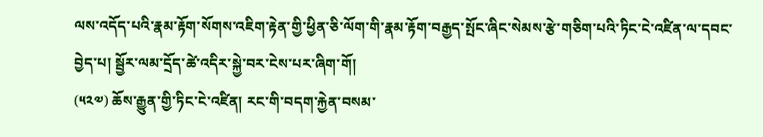ལས་འདོད་པའི་རྣམ་རྟོག་སོགས་འཇིག་རྟེན་གྱི་ཕྱིན་ཅི་ལོག་གི་རྣམ་རྟོག་བརྒྱད་སྤོང་ཞིང་སེམས་རྩེ་གཅིག་པའི་ཏིང་ངེ་འཛིན་ལ་དབང་བྱེད་པ། སྦྱོར་ལམ་དྲོད་ཚེ་འདིར་སྐྱེ་བར་ངེས་པར་ཞིག་གོ།
(༥༢༧) ཆོས་རྒྱུན་གྱི་ཏིང་ངེ་འཛིན། རང་གི་བདག་རྐྱེན་བསམ་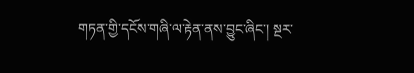གཏན་གྱི་དངོས་གཞི་ལ་རྟེན་ནས་བྱུང་ཞིང་། སྔར་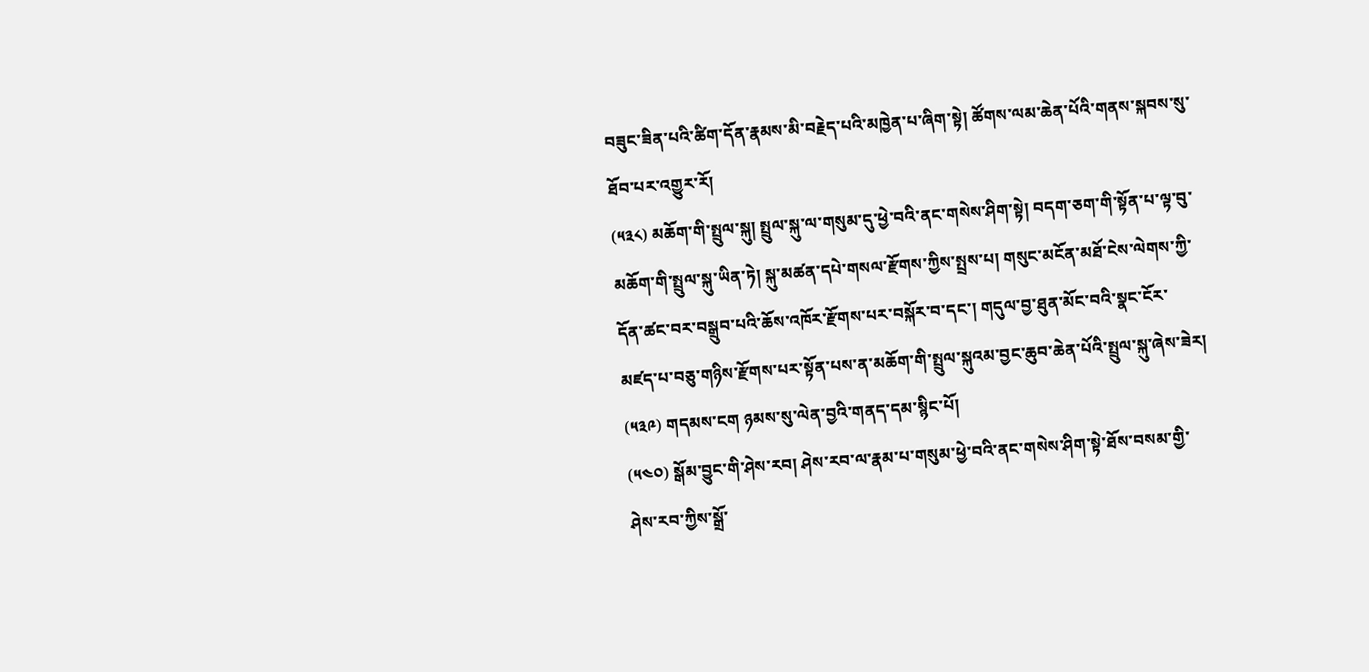བཟུང་ཟིན་པའི་ཚིག་དོན་རྣམས་མི་བརྗེད་པའི་མཁྱེན་པ་ཞིག་སྟེ། ཚོགས་ལམ་ཆེན་པོའི་གནས་སྐབས་སུ་ཐོབ་པར་འགྱུར་རོ།
(༥༣༨) མཆོག་གི་སྤྲུལ་སྐུ། སྤྲུལ་སྐུ་ལ་གསུམ་དུ་ཕྱེ་བའི་ནང་གསེས་ཤིག་སྟེ། བདག་ཅག་གི་སྟོན་པ་ལྟ་བུ་མཆོག་གི་སྤྲུལ་སྐུ་ཡིན་ཏེ། སྐུ་མཚན་དཔེ་གསལ་རྫོགས་ཀྱིས་སྤྲས་པ། གསུང་མངོན་མཐོ་ངེས་ལེགས་ཀྱི་དོན་ཚང་བར་བསྒྲུབ་པའི་ཆོས་འཁོར་རྫོགས་པར་བསྐོར་བ་དང་། གདུལ་བྱ་ཐུན་མོང་བའི་སྣང་ངོར་མཛད་པ་བཅུ་གཉིས་རྫོགས་པར་སྟོན་པས་ན་མཆོག་གི་སྤྲུལ་སྐུའམ་བྱང་ཆུབ་ཆེན་པོའི་སྤྲུལ་སྐུ་ཞེས་ཟེར།
(༥༣༩) གདམས་ངག ཉམས་སུ་ལེན་བྱའི་གནད་དམ་སྙིང་པོ།
(༥༤༠) སྒོམ་བྱུང་གི་ཤེས་རབ། ཤེས་རབ་ལ་རྣམ་པ་གསུམ་ཕྱེ་བའི་ནང་གསེས་ཤིག་སྟེ་ཐོས་བསམ་གྱི་ཤེས་རབ་ཀྱིས་སྒྲོ་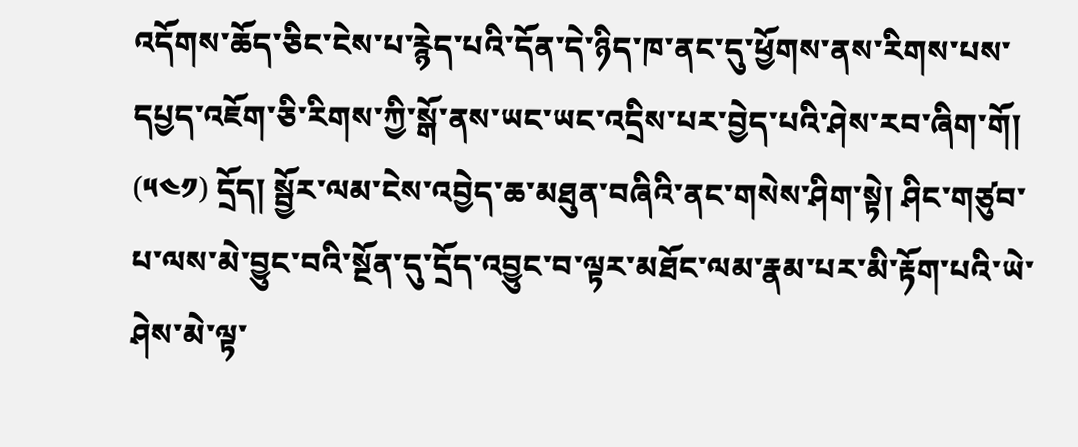འདོགས་ཆོད་ཅིང་ངེས་པ་རྙེད་པའི་དོན་དེ་ཉིད་ཁ་ནང་དུ་ཕྱོགས་ནས་རིགས་པས་དཔྱད་འཇོག་ཅི་རིགས་ཀྱི་སྒོ་ནས་ཡང་ཡང་འདྲིས་པར་བྱེད་པའི་ཤེས་རབ་ཞིག་གོ།
(༥༤༡) དྲོད། སྦྱོར་ལམ་ངེས་འབྱེད་ཆ་མཐུན་བཞིའི་ནང་གསེས་ཤིག་སྟེ། ཤིང་གཙུབ་པ་ལས་མེ་བྱུང་བའི་སྔོན་དུ་དྲོད་འབྱུང་བ་ལྟར་མཐོང་ལམ་རྣམ་པར་མི་རྟོག་པའི་ཡེ་ཤེས་མེ་ལྟ་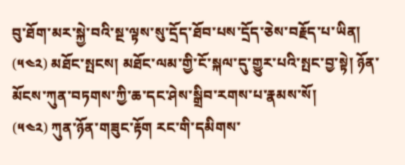བུ་ཐོག་མར་སྐྱེ་བའི་སྔ་ལྟས་སུ་དྲོད་ཐོབ་པས་དྲོད་ཅེས་བརྗོད་པ་ཡིན།
(༥༤༢) མཐོང་སྤངས། མཐོང་ལམ་གྱི་ངོ་སྐལ་དུ་གྱུར་པའི་སྤང་བྱ་སྟེ། ཉོན་མོངས་ཀུན་བཏགས་ཀྱི་ཆ་དང་ཤེས་སྒྲིབ་རགས་པ་རྣམས་སོ།
(༥༤༢) ཀུན་ཉོན་གཟུང་རྟོག རང་གི་དམིགས་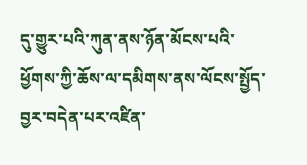དུ་གྱུར་པའི་ཀུན་ནས་ཉོན་མོངས་པའི་ཕྱོགས་ཀྱི་ཆོས་ལ་དམིགས་ནས་ལོངས་སྤྱོད་བྱར་བདེན་པར་འཛིན་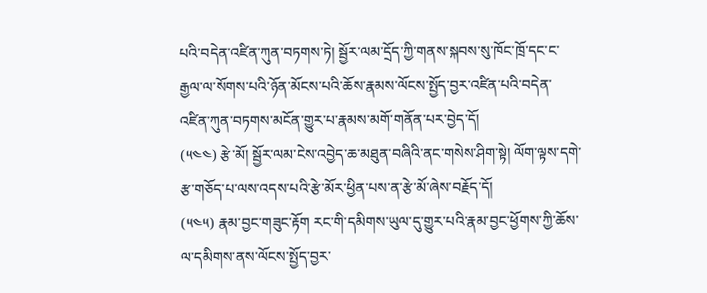པའི་བདེན་འཛིན་ཀུན་བཏགས་ཏེ། སྦྱོར་ལམ་དྲོད་ཀྱི་གནས་སྐབས་སུ་ཁོང་ཁྲོ་དང་ང་རྒྱལ་ལ་སོགས་པའི་ཉོན་མོངས་པའི་ཆོས་རྣམས་ལོངས་སྤྱོད་བྱར་འཛིན་པའི་བདེན་འཛིན་ཀུན་བཏགས་མངོན་གྱུར་པ་རྣམས་མགོ་གནོན་པར་བྱེད་དོ།
(༥༤༤) རྩེ་མོ། སྦྱོར་ལམ་ངེས་འབྱེད་ཆ་མཐུན་བཞིའི་ནང་གསེས་ཤིག་སྟེ། ལོག་ལྟས་དགེ་རྩ་གཅོད་པ་ལས་འདས་པའི་རྩེ་མོར་ཕྱིན་པས་ན་རྩེ་མོ་ཞེས་བརྗོད་དོ།
(༥༤༥) རྣམ་བྱང་གཟུང་རྟོག རང་གི་དམིགས་ཡུལ་དུ་གྱུར་པའི་རྣམ་བྱང་ཕྱོགས་ཀྱི་ཆོས་ལ་དམིགས་ནས་ལོངས་སྤྱོད་བྱར་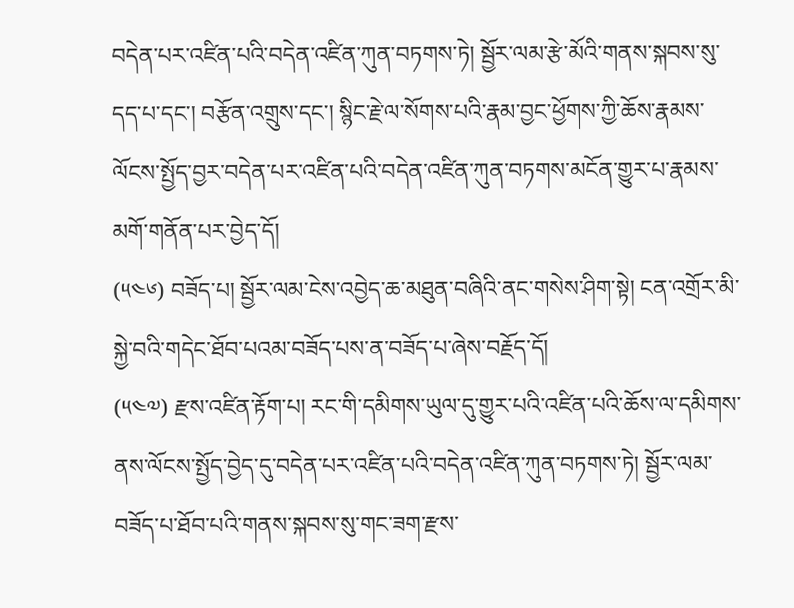བདེན་པར་འཛིན་པའི་བདེན་འཛིན་ཀུན་བཏགས་ཏེ། སྦྱོར་ལམ་རྩེ་མོའི་གནས་སྐབས་སུ་དད་པ་དང་། བརྩོན་འགྲུས་དང་། སྙིང་རྗེ་ལ་སོགས་པའི་རྣམ་བྱང་ཕྱོགས་ཀྱི་ཆོས་རྣམས་ལོངས་སྤྱོད་བྱར་བདེན་པར་འཛིན་པའི་བདེན་འཛིན་ཀུན་བཏགས་མངོན་གྱུར་པ་རྣམས་མགོ་གནོན་པར་བྱེད་དོ།
(༥༤༦) བཟོད་པ། སྦྱོར་ལམ་ངེས་འབྱེད་ཆ་མཐུན་བཞིའི་ནང་གསེས་ཤིག་སྟེ། ངན་འགྲོར་མི་སྐྱེ་བའི་གདེང་ཐོབ་པའམ་བཟོད་པས་ན་བཟོད་པ་ཞེས་བརྗོད་དོ།
(༥༤༧) རྫས་འཛིན་རྟོག་པ། རང་གི་དམིགས་ཡུལ་དུ་གྱུར་པའི་འཛིན་པའི་ཆོས་ལ་དམིགས་ནས་ལོངས་སྤྱོད་བྱེད་དུ་བདེན་པར་འཛིན་པའི་བདེན་འཛིན་ཀུན་བཏགས་ཏེ། སྦྱོར་ལམ་བཟོད་པ་ཐོབ་པའི་གནས་སྐབས་སུ་གང་ཟག་རྫས་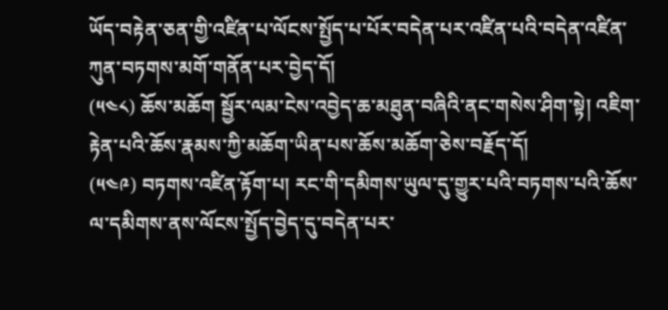ཡོད་བརྟེན་ཅན་གྱི་འཛིན་པ་ལོངས་སྤྱོད་པ་པོར་བདེན་པར་འཛིན་པའི་བདེན་འཛིན་ཀུན་བཏགས་མགོ་གནོན་པར་བྱེད་དོ།
(༥༤༨) ཆོས་མཆོག སྦྱོར་ལམ་ངེས་འབྱེད་ཆ་མཐུན་བཞིའི་ནང་གསེས་ཤིག་སྟེ། འཇིག་རྟེན་པའི་ཆོས་རྣམས་ཀྱི་མཆོག་ཡིན་པས་ཆོས་མཆོག་ཅེས་བརྗོད་དོ།
(༥༤༩) བཏགས་འཛིན་རྟོག་པ། རང་གི་དམིགས་ཡུལ་དུ་གྱུར་པའི་བཏགས་པའི་ཆོས་ལ་དམིགས་ནས་ལོངས་སྤྱོད་བྱེད་དུ་བདེན་པར་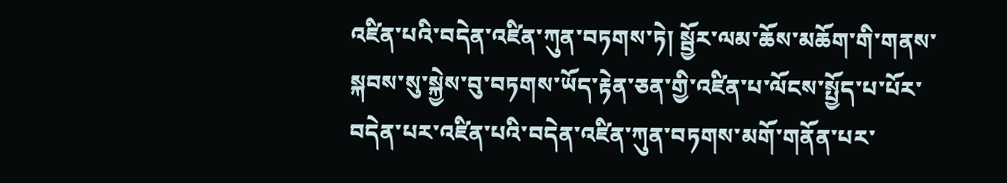འཛིན་པའི་བདེན་འཛིན་ཀུན་བཏགས་ཏེ། སྦྱོར་ལམ་ཆོས་མཆོག་གི་གནས་སྐབས་སུ་སྐྱེས་བུ་བཏགས་ཡོད་རྟེན་ཅན་གྱི་འཛིན་པ་ལོངས་སྤྱོད་པ་པོར་བདེན་པར་འཛིན་པའི་བདེན་འཛིན་ཀུན་བཏགས་མགོ་གནོན་པར་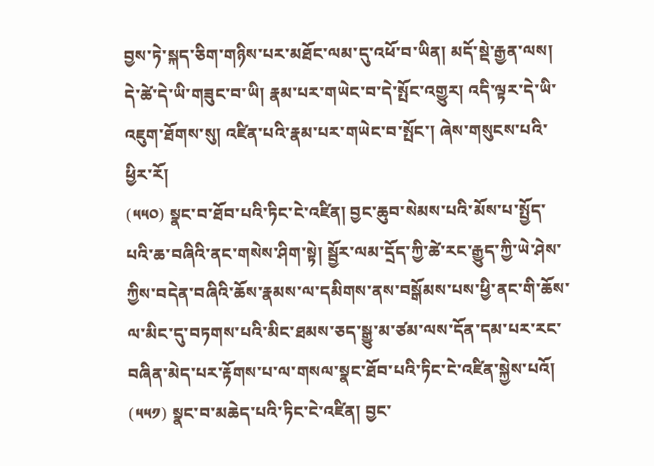བྱས་ཏེ་སྐད་ཅིག་གཉིས་པར་མཐོང་ལམ་དུ་འཕོ་བ་ཡིན། མདོ་སྡེ་རྒྱན་ལས། དེ་ཚེ་དེ་ཡི་གཟུང་བ་ཡི། རྣམ་པར་གཡེང་བ་དེ་སྤོང་འགྱུར། འདི་ལྟར་དེ་ཡི་འཇུག་ཐོགས་སུ། འཛིན་པའི་རྣམ་པར་གཡེང་བ་སྤོང་། ཞེས་གསུངས་པའི་ཕྱིར་རོ།
(༥༥༠) སྣང་བ་ཐོབ་པའི་ཏིང་ངེ་འཛིན། བྱང་ཆུབ་སེམས་པའི་མོས་པ་སྤྱོད་པའི་ཆ་བཞིའི་ནང་གསེས་ཤིག་སྟེ། སྦྱོར་ལམ་དྲོད་ཀྱི་ཚེ་རང་རྒྱུད་ཀྱི་ཡེ་ཤེས་ཀྱིས་བདེན་བཞིའི་ཆོས་རྣམས་ལ་དམིགས་ནས་བསྒོམས་པས་ཕྱི་ནང་གི་ཆོས་ལ་མིང་དུ་བཏགས་པའི་མིང་ཐམས་ཅད་སྒྱུ་མ་ཙམ་ལས་དོན་དམ་པར་རང་བཞིན་མེད་པར་རྟོགས་པ་ལ་གསལ་སྣང་ཐོབ་པའི་ཏིང་ངེ་འཛིན་སྐྱེས་པའོ།
(༥༥༡) སྣང་བ་མཆེད་པའི་ཏིང་ངེ་འཛིན། བྱང་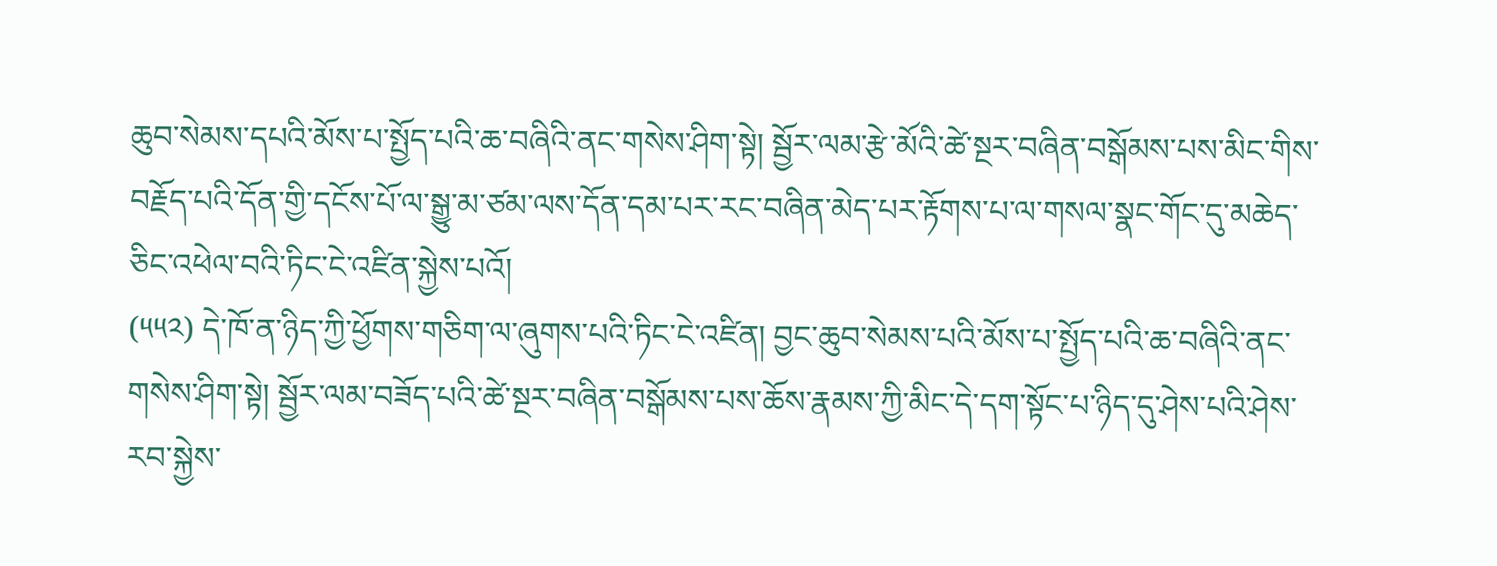ཆུབ་སེམས་དཔའི་མོས་པ་སྤྱོད་པའི་ཆ་བཞིའི་ནང་གསེས་ཤིག་སྟེ། སྦྱོར་ལམ་རྩེ་མོའི་ཚེ་སྔར་བཞིན་བསྒོམས་པས་མིང་གིས་བརྗོད་པའི་དོན་གྱི་དངོས་པོ་ལ་སྒྱུ་མ་ཙམ་ལས་དོན་དམ་པར་རང་བཞིན་མེད་པར་རྟོགས་པ་ལ་གསལ་སྣང་གོང་དུ་མཆེད་ཅིང་འཕེལ་བའི་ཏིང་ངེ་འཛིན་སྐྱེས་པའོ།
(༥༥༢) དེ་ཁོ་ན་ཉིད་ཀྱི་ཕྱོགས་གཅིག་ལ་ཞུགས་པའི་ཏིང་ངེ་འཛིན། བྱང་ཆུབ་སེམས་པའི་མོས་པ་སྤྱོད་པའི་ཆ་བཞིའི་ནང་གསེས་ཤིག་སྟེ། སྦྱོར་ལམ་བཟོད་པའི་ཚེ་སྔར་བཞིན་བསྒོམས་པས་ཆོས་རྣམས་ཀྱི་མིང་དེ་དག་སྟོང་པ་ཉིད་དུ་ཤེས་པའི་ཤེས་རབ་སྐྱེས་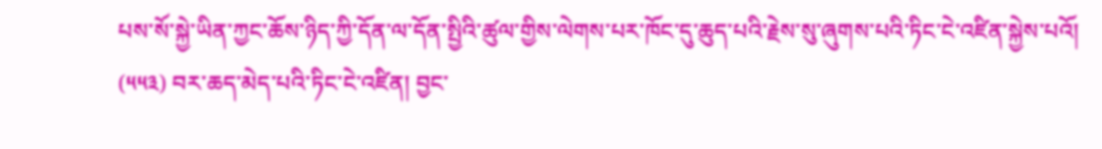པས་སོ་སྐྱེ་ཡིན་ཀྱང་ཆོས་ཉིད་ཀྱི་དོན་ལ་དོན་སྤྱིའི་ཚུལ་གྱིས་ལེགས་པར་ཁོང་དུ་ཆུད་པའི་རྗེས་སུ་ཞུགས་པའི་ཏིང་ངེ་འཛིན་སྐྱེས་པའོ།
(༥༥༣) བར་ཆད་མེད་པའི་ཏིང་ངེ་འཛིན། བྱང་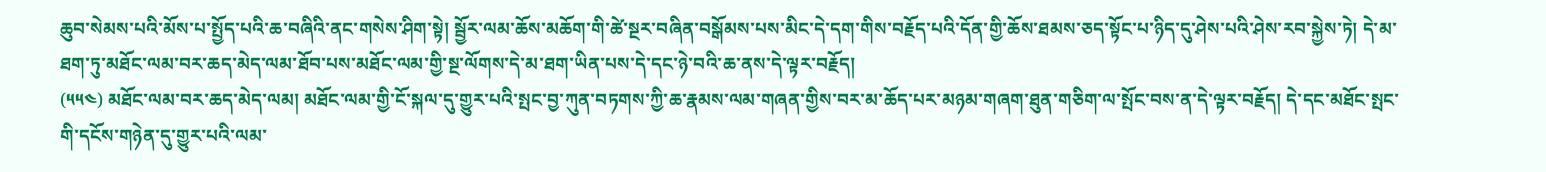ཆུབ་སེམས་པའི་མོས་པ་སྤྱོད་པའི་ཆ་བཞིའི་ནང་གསེས་ཤིག་སྟེ། སྦྱོར་ལམ་ཆོས་མཆོག་གི་ཚེ་སྔར་བཞིན་བསྒོམས་པས་མིང་དེ་དག་གིས་བརྗོད་པའི་དོན་གྱི་ཆོས་ཐམས་ཅད་སྟོང་པ་ཉིད་དུ་ཤེས་པའི་ཤེས་རབ་སྐྱེས་ཏེ། དེ་མ་ཐག་ཏུ་མཐོང་ལམ་བར་ཆད་མེད་ལམ་ཐོབ་པས་མཐོང་ལམ་གྱི་སྔ་ལོགས་དེ་མ་ཐག་ཡིན་པས་དེ་དང་ཉེ་བའི་ཆ་ནས་དེ་ལྟར་བརྗོད།
(༥༥༤) མཐོང་ལམ་བར་ཆད་མེད་ལམ། མཐོང་ལམ་གྱི་ངོ་སྐལ་དུ་གྱུར་པའི་སྤང་བྱ་ཀུན་བཏགས་ཀྱི་ཆ་རྣམས་ལམ་གཞན་གྱིས་བར་མ་ཆོད་པར་མཉམ་གཞག་ཐུན་གཅིག་ལ་སྤོང་བས་ན་དེ་ལྟར་བརྗོད། དེ་དང་མཐོང་སྤང་གི་དངོས་གཉེན་དུ་གྱུར་པའི་ལམ་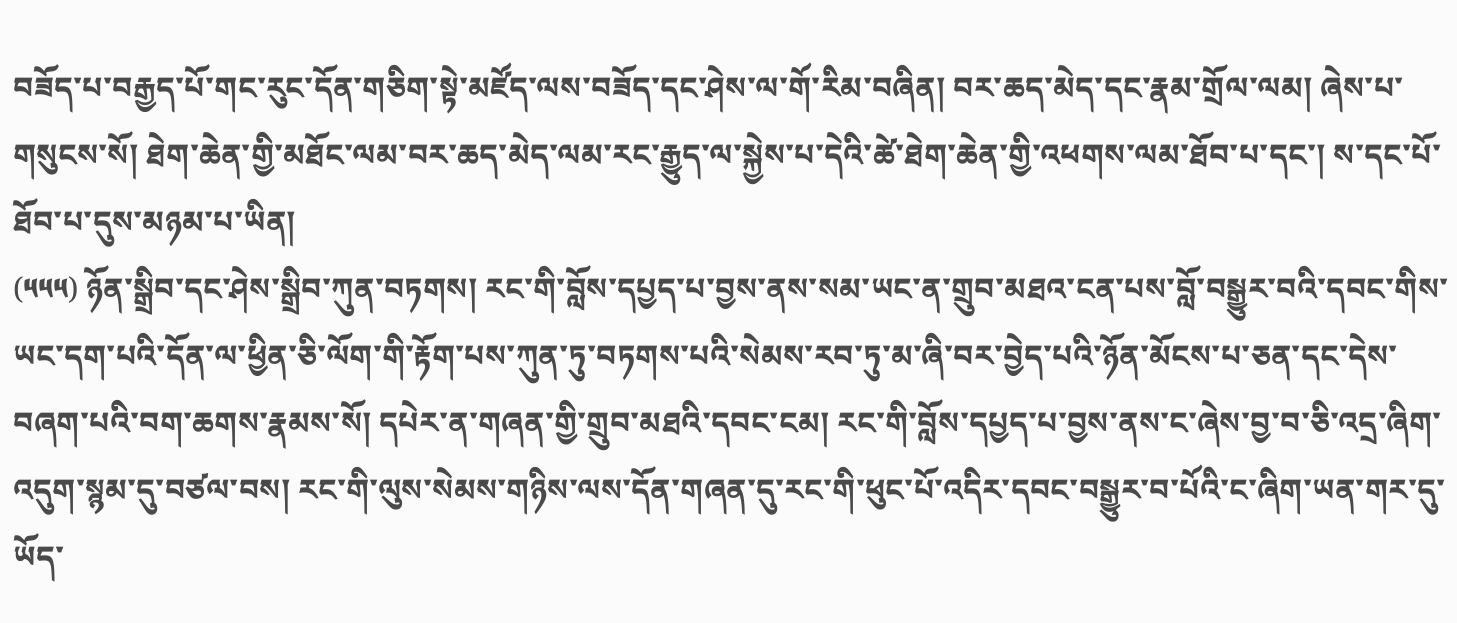བཟོད་པ་བརྒྱད་པོ་གང་རུང་དོན་གཅིག་སྟེ་མཛོད་ལས་བཟོད་དང་ཤེས་ལ་གོ་རིམ་བཞིན། བར་ཆད་མེད་དང་རྣམ་གྲོལ་ལམ། ཞེས་པ་གསུངས་སོ། ཐེག་ཆེན་གྱི་མཐོང་ལམ་བར་ཆད་མེད་ལམ་རང་རྒྱུད་ལ་སྐྱེས་པ་དེའི་ཚེ་ཐེག་ཆེན་གྱི་འཕགས་ལམ་ཐོབ་པ་དང་། ས་དང་པོ་ཐོབ་པ་དུས་མཉམ་པ་ཡིན།
(༥༥༥) ཉོན་སྒྲིབ་དང་ཤེས་སྒྲིབ་ཀུན་བཏགས། རང་གི་བློས་དཔྱད་པ་བྱས་ནས་སམ་ཡང་ན་གྲུབ་མཐའ་ངན་པས་བློ་བསྒྱུར་བའི་དབང་གིས་ཡང་དག་པའི་དོན་ལ་ཕྱིན་ཅི་ལོག་གི་རྟོག་པས་ཀུན་ཏུ་བཏགས་པའི་སེམས་རབ་ཏུ་མ་ཞི་བར་བྱེད་པའི་ཉོན་མོངས་པ་ཅན་དང་དེས་བཞག་པའི་བག་ཆགས་རྣམས་སོ། དཔེར་ན་གཞན་གྱི་གྲུབ་མཐའི་དབང་ངམ། རང་གི་བློས་དཔྱད་པ་བྱས་ནས་ང་ཞེས་བྱ་བ་ཅི་འདྲ་ཞིག་འདུག་སྙམ་དུ་བཙལ་བས། རང་གི་ལུས་སེམས་གཉིས་ལས་དོན་གཞན་དུ་རང་གི་ཕུང་པོ་འདིར་དབང་བསྒྱུར་བ་པོའི་ང་ཞིག་ཡན་གར་དུ་ཡོད་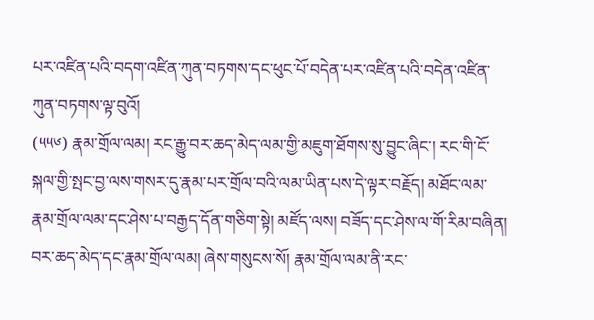པར་འཛིན་པའི་བདག་འཛིན་ཀུན་བཏགས་དང་ཕུང་པོ་བདེན་པར་འཛིན་པའི་བདེན་འཛིན་ཀུན་བཏགས་ལྟ་བུའོ།
(༥༥༦) རྣམ་གྲོལ་ལམ། རང་རྒྱུ་བར་ཆད་མེད་ལམ་གྱི་མཇུག་ཐོགས་སུ་བྱུང་ཞིང་། རང་གི་ངོ་སྐལ་གྱི་སྤང་བྱ་ལས་གསར་དུ་རྣམ་པར་གྲོལ་བའི་ལམ་ཡིན་པས་དེ་ལྟར་བརྗོད། མཐོང་ལམ་རྣམ་གྲོལ་ལམ་དང་ཤེས་པ་བརྒྱད་དོན་གཅིག་སྟེ། མཛོད་ལས། བཟོད་དང་ཤེས་ལ་གོ་རིམ་བཞིན། བར་ཆད་མེད་དང་རྣམ་གྲོལ་ལམ། ཞེས་གསུངས་སོ། རྣམ་གྲོལ་ལམ་ནི་རང་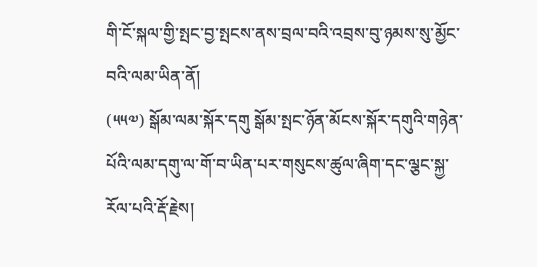གི་ངོ་སྐལ་གྱི་སྤང་བྱ་སྤངས་ནས་བྲལ་བའི་འབྲས་བུ་ཉམས་སུ་མྱོང་བའི་ལམ་ཡིན་ནོ།
(༥༥༧) སྒོམ་ལམ་སྐོར་དགུ སྒོམ་སྤང་ཉོན་མོངས་སྐོཪ་དགུའི་གཉེན་པོའི་ལམ་དགུ་ལ་གོ་བ་ཡིན་པར་གསུངས་ཚུལ་ཞིག་དང་ལྕང་སྐྱ་རོལ་པའི་རྡོ་རྗེས།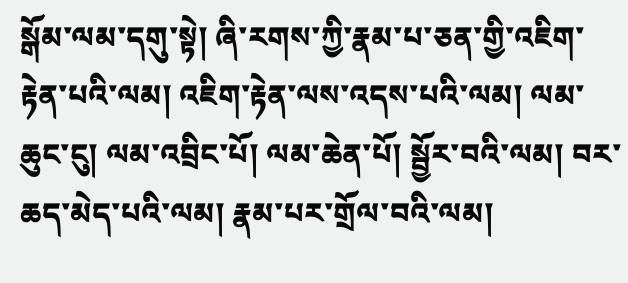སྒོམ་ལམ་དགུ་སྟེ། ཞི་རགས་ཀྱི་རྣམ་པ་ཅན་གྱི་འཇིག་རྟེན་པའི་ལམ། འཇིག་རྟེན་ལས་འདས་པའི་ལམ། ལམ་ཆུང་ངུ། ལམ་འབྲིང་པོ། ལམ་ཆེན་པོ། སྦྱོར་བའི་ལམ། བར་ཆད་མེད་པའི་ལམ། རྣམ་པར་གྲོལ་བའི་ལམ།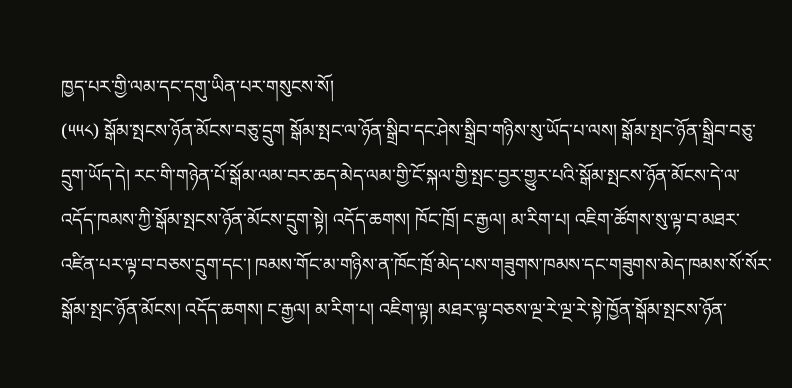ཁྱད་པར་གྱི་ལམ་དང་དགུ་ཡིན་པར་གསུངས་སོ།
(༥༥༨) སྒོམ་སྤངས་ཉོན་མོངས་བཅུ་དྲུག སྒོམ་སྤང་ལ་ཉོན་སྒྲིབ་དང་ཤེས་སྒྲིབ་གཉིས་སུ་ཡོད་པ་ལས། སྒོམ་སྤང་ཉོན་སྒྲིབ་བཅུ་དྲུག་ཡོད་དེ། རང་གི་གཉེན་པོ་སྒོམ་ལམ་བར་ཆད་མེད་ལམ་གྱི་ངོ་སྐལ་གྱི་སྤང་བྱར་གྱུར་པའི་སྒོམ་སྤངས་ཉོན་མོངས་དེ་ལ་འདོད་ཁམས་ཀྱི་སྒོམ་སྤངས་ཉོན་མོངས་དྲུག་སྟེ། འདོད་ཆགས། ཁོང་ཁྲོ། ང་རྒྱལ། མ་རིག་པ། འཇིག་ཚོགས་སུ་ལྟ་བ་མཐར་འཛིན་པར་ལྟ་བ་བཅས་དྲུག་དང་། ཁམས་གོང་མ་གཉིས་ན་ཁོང་ཁྲོ་མེད་པས་གཟུགས་ཁམས་དང་གཟུགས་མེད་ཁམས་སོ་སོར་སྒོམ་སྤང་ཉོན་མོངས། འདོད་ཆགས། ང་རྒྱལ། མ་རིག་པ། འཇིག་ལྟ། མཐར་ལྟ་བཅས་ལྔ་ཪེ་ལྔ་རེ་སྟེ་ཁྱོན་སྒོམ་སྤངས་ཉོན་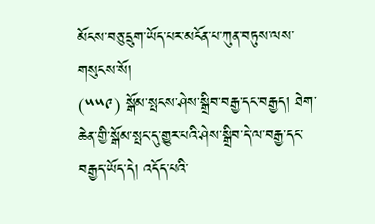མོངས་བཅུ་དྲུག་ཡོད་པར་མངོན་པ་ཀུན་བཏུས་ལས་གསུངས་སོ།
(༥༥༩) སྒོམ་སྤངས་ཤེས་སྒྲིབ་བརྒྱ་དང་བརྒྱད། ཐེག་ཆེན་གྱི་སྒོམ་སྤང་དུ་གྱུར་པའི་ཤེས་སྒྲིབ་དེ་ལ་བརྒྱ་དང་བརྒྱད་ཡོད་དེ། འདོད་པའི་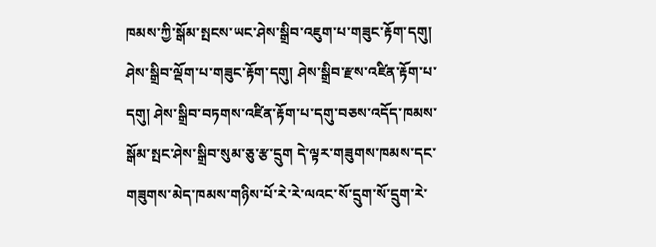ཁམས་ཀྱི་སྒོམ་སྤངས་ཡང་ཤེས་སྒྲིབ་འཇུག་པ་གཟུང་རྟོག་དགུ། ཤེས་སྒྲིབ་ལྡོག་པ་གཟུང་རྟོག་དགུ། ཤེས་སྒྲིབ་རྫས་འཛིན་རྟོག་པ་དགུ། ཤེས་སྒྲིབ་བཏགས་འཛིན་རྟོག་པ་དགུ་བཅས་འདོད་ཁམས་སྒོམ་སྤང་ཤེས་སྒྲིབ་སུམ་ཅུ་རྩ་དྲུག དེ་ལྟར་གཟུགས་ཁམས་དང་གཟུགས་མེད་ཁམས་གཉིས་པོ་རེ་རེ་ལའང་སོ་དྲུག་སོ་དྲུག་རེ་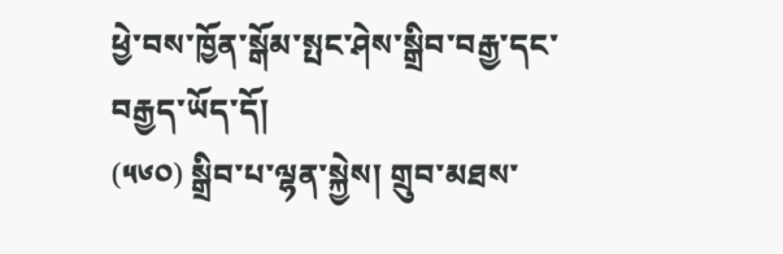ཕྱེ་བས་ཁྱོན་སྒོམ་སྤང་ཤེས་སྒྲིབ་བརྒྱ་དང་བརྒྱད་ཡོད་དོ།
(༥༦༠) སྒྲིབ་པ་ལྷན་སྐྱེས། གྲུབ་མཐས་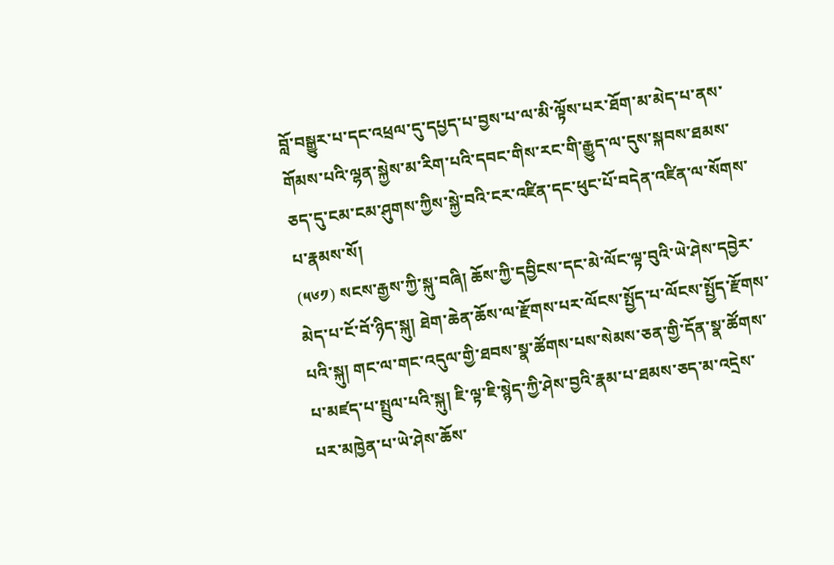བློ་བསྒྱུར་པ་དང་འཕྲལ་དུ་དཔྱད་པ་བྱས་པ་ལ་མི་ལྟོས་པར་ཐོག་མ་མེད་པ་ནས་གོམས་པའི་ལྷན་སྐྱེས་མ་རིག་པའི་དབང་གིས་རང་གི་རྒྱུད་ལ་དུས་སྐབས་ཐམས་ཅད་དུ་ངམ་ངམ་ཤུགས་ཀྱིས་སྐྱེ་བའི་ངར་འཛིན་དང་ཕུང་པོ་བདེན་འཛིན་ལ་སོགས་པ་རྣམས་སོ།
(༥༦༡) སངས་རྒྱས་ཀྱི་སྐུ་བཞི། ཆོས་ཀྱི་དབྱིངས་དང་མེ་ལོང་ལྟ་བུའི་ཡེ་ཤེས་དབྱེར་མེད་པ་ངོ་བོ་ཉིད་སྐུ། ཐེག་ཆེན་ཆོས་ལ་རྫོགས་པར་ལོངས་སྤྱོད་པ་ལོངས་སྤྱོད་རྫོགས་པའི་སྐུ། གང་ལ་གང་འདུལ་གྱི་ཐབས་སྣ་ཚོགས་པས་སེམས་ཅན་གྱི་དོན་སྣ་ཚོགས་པ་མཛད་པ་སྤྲུལ་པའི་སྐུ། ཇི་ལྟ་ཇི་སྙེད་ཀྱི་ཤེས་བྱའི་རྣམ་པ་ཐམས་ཅད་མ་འདྲེས་པར་མཁྱེན་པ་ཡེ་ཤེས་ཆོས་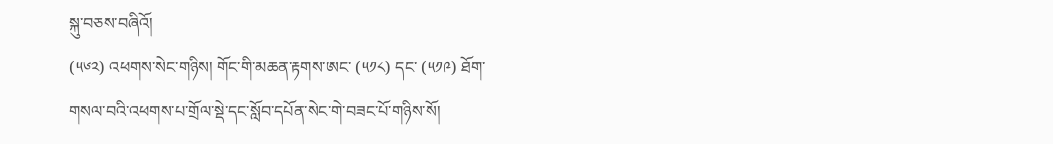སྐུ་བཅས་བཞིའོ།
(༥༦༢) འཕགས་སེང་གཉིས། གོང་གི་མཆན་རྟགས་ཨང་ (༥༡༨) དང་ (༥༡༩) ཐོག་གསལ་བའི་འཕགས་པ་གྲོལ་སྡེ་དང་སློབ་དཔོན་སེང་གེ་བཟང་པོ་གཉིས་སོ།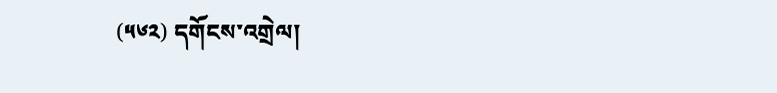(༥༦༢) དགོངས་འགྲེལ།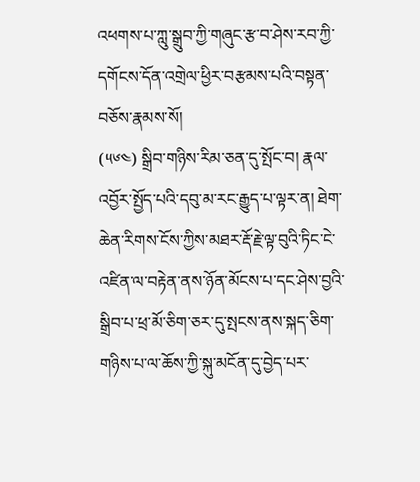འཕགས་པ་ཀླུ་སྒྲུབ་ཀྱི་གཞུང་རྩ་བ་ཤེས་རབ་ཀྱི་དགོངས་དོན་འགྲེལ་ཕྱིར་བརྩམས་པའི་བསྟན་བཅོས་རྣམས་སོ།
(༥༦༤) སྒྲིབ་གཉིས་རིམ་ཅན་དུ་སྤོང་བ། རྣལ་འབྱོར་སྤྱོད་པའི་དབུ་མ་རང་རྒྱུད་པ་ལྟར་ན། ཐེག་ཆེན་རིགས་ངོས་ཀྱིས་མཐར་རྡོ་རྗེ་ལྟ་བུའི་ཏིང་ངེ་འཛིན་ལ་བརྟེན་ནས་ཉོན་མོངས་པ་དང་ཤེས་བྱའི་སྒྲིབ་པ་ཕྲ་མོ་ཅིག་ཅར་དུ་སྤངས་ནས་སྐད་ཅིག་གཉིས་པ་ལ་ཆོས་ཀྱི་སྐུ་མངོན་དུ་བྱེད་པར་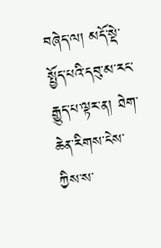བཞེད་ལ། མདོ་སྡེ་སྤྱོད་པའི་དབུ་མ་རང་རྒྱུད་པ་ལྟར་ན། ཐེག་ཆེན་རིགས་ངེས་ཀྱིས་ས་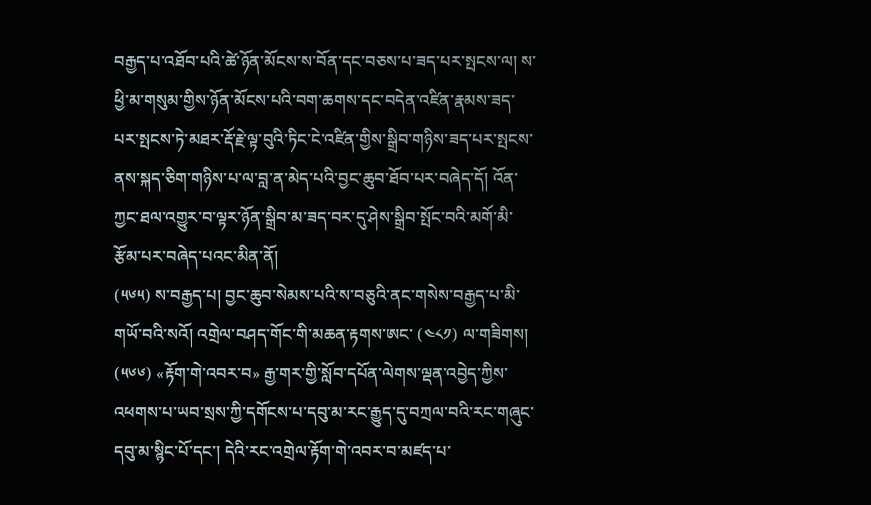བརྒྱད་པ་འཐོབ་པའི་ཚེ་ཉོན་མོངས་ས་བོན་དང་བཅས་པ་ཟད་པར་སྤངས་ལ། ས་ཕྱི་མ་གསུམ་གྱིས་ཉོན་མོངས་པའི་བག་ཆགས་དང་བདེན་འཛིན་རྣམས་ཟད་པར་སྤངས་ཏེ་མཐར་རྡོ་རྗེ་ལྟ་བུའི་ཏིང་ངེ་འཛིན་གྱིས་སྒྲིབ་གཉིས་ཟད་པར་སྤངས་ནས་སྐད་ཅིག་གཉིས་པ་ལ་བླ་ན་མེད་པའི་བྱང་ཆུབ་ཐོབ་པར་བཞེད་དོ། འོན་ཀྱང་ཐལ་འགྱུར་བ་ལྟར་ཉོན་སྒྲིབ་མ་ཟད་བར་དུ་ཤེས་སྒྲིབ་སྤོང་བའི་མགོ་མི་རྩོམ་པར་བཞེད་པའང་མིན་ནོ།
(༥༦༥) ས་བརྒྱད་པ། བྱང་ཆུབ་སེམས་པའི་ས་བཅུའི་ནང་གསེས་བརྒྱད་པ་མི་གཡོ་བའི་སའོ། འགྲེལ་བཤད་གོང་གི་མཆན་རྟགས་ཨང་ (༤༨༡) ལ་གཟིགས།
(༥༦༦) «རྟོག་གེ་འབར་བ» རྒྱ་གར་གྱི་སློབ་དཔོན་ལེགས་ལྡན་འབྱེད་ཀྱིས་འཕགས་པ་ཡབ་སྲས་ཀྱི་དགོངས་པ་དབུ་མ་རང་རྒྱུད་དུ་བཀྲལ་བའི་རང་གཞུང་དབུ་མ་སྙིང་པོ་དང་། དེའི་རང་འགྲེལ་རྟོག་གེ་འབར་བ་མཛད་པ་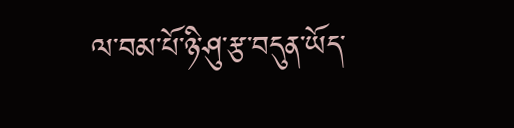ལ་བམ་པོ་ཉི་ཤུ་རྩ་བདུན་ཡོད་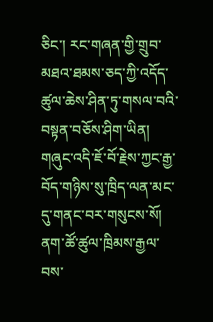ཅིང་། རང་གཞན་གྱི་གྲུབ་མཐའ་ཐམས་ཅད་ཀྱི་འདོད་ཚུལ་ཆེས་ཤིན་ཏུ་གསལ་བའི་བསྟན་བཅོས་ཤིག་ཡིན། གཞུང་འདི་ཇོ་བོ་རྗེས་ཀྱང་རྒྱ་བོད་གཉིས་སུ་ཁྲིད་ལན་མང་དུ་གནང་བར་གསུངས་སོ། ནག་ཚོ་ཚུལ་ཁྲིམས་རྒྱལ་བས་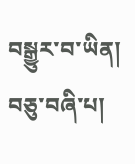བསྒྱུར་བ་ཡིན།
བཅུ་བཞི་པ།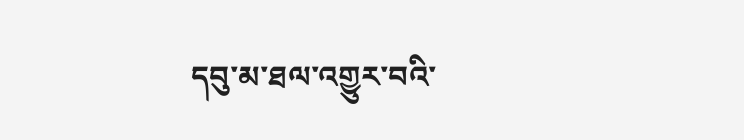དབུ་མ་ཐལ་འགྱུར་བའི་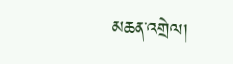མཆན་འགྲེལ།